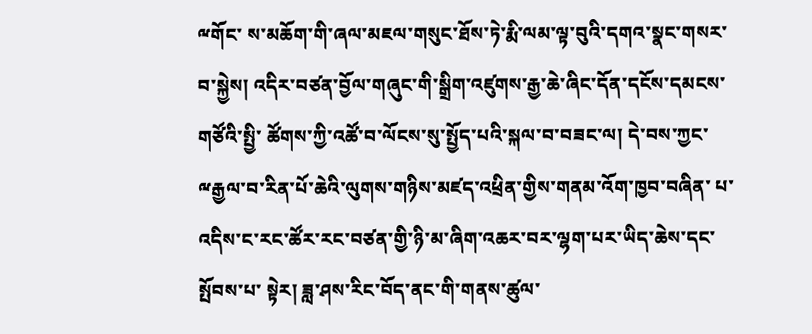ྋགོང་ ས་མཆོག་གི་ཞལ་མཇལ་གསུང་ཐོས་ཏེ་རྨི་ལམ་ལྟ་བུའི་དགའ་སྣང་གསར་བ་སྐྱེས། འདིར་བཙན་བྱོལ་གཞུང་གི་སྒྲིག་འཛུགས་རྒྱ་ཆེ་ཞིང་དོན་དངོས་དམངས་གཙོའི་སྤྱི་ ཚོགས་ཀྱི་འཚོ་བ་ལོངས་སུ་སྤྱོད་པའི་སྐལ་བ་བཟང་ལ། དེ་བས་ཀྱང་ྋརྒྱལ་བ་རིན་པོ་ཆེའི་ལུགས་གཉིས་མཛད་འཕྲིན་གྱིས་གནམ་འོག་ཁྱབ་བཞིན་ པ་འདིས་ང་རང་ཚོར་རང་བཙན་གྱི་ཉི་མ་ཞིག་འཆར་བར་ལྷག་པར་ཡིད་ཆེས་དང་སྤོབས་པ་ སྟེར། ཟླ་ཤས་རིང་བོད་ནང་གི་གནས་ཚུལ་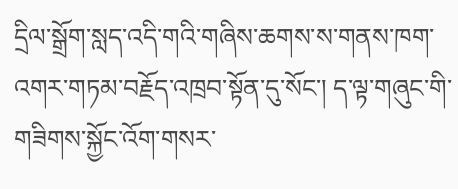དྲིལ་སྒྲོག་སླད་འདི་གའི་གཞིས་ཆགས་ས་གནས་ཁག་ འགར་གཏམ་བརྗོད་འཁྲབ་སྟོན་དུ་སོང་། ད་ལྟ་གཞུང་གི་གཟིགས་སྐྱོང་འོག་གསར་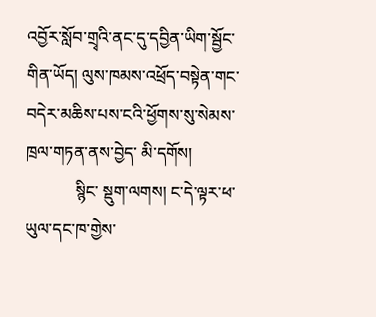འབྱོར་སློབ་གྲྭའི་ནང་དུ་དབྱིན་ཡིག་སྦྱོང་ གིན་ཡོད། ལུས་ཁམས་འཕྲོད་བསྟེན་གང་བདེར་མཆིས་པས་ངའི་ཕྱོགས་སུ་སེམས་ཁྲལ་གཏན་ནས་བྱེད་ མི་དགོས།
            སྙིང་ སྡུག་ལགས། ང་དེ་ལྟར་ཕ་ཡུལ་དང་ཁ་གྱེས་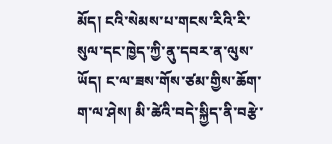མོད། ངའི་སེམས་པ་གངས་རིའི་རི་སུལ་དང་ཁྱེད་ཀྱི་ནུ་དབར་ན་ལུས་ཡོད། ང་ལ་ཟས་གོས་ཙམ་གྱིས་ཆོག་ག་ལ་ཤེས། མི་ཚེའི་བདེ་སྐྱིད་ནི་བརྩེ་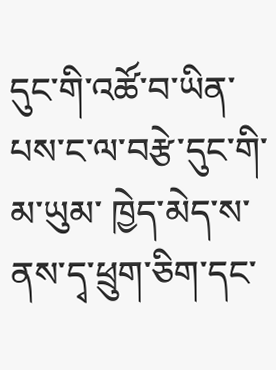དུང་གི་འཚོ་བ་ཡིན་པས་ང་ལ་བརྩེ་དུང་གི་མ་ཡུམ་ ཁྱེད་མེད་ས་ནས་དྭ་ཕྲུག་ཅིག་དང་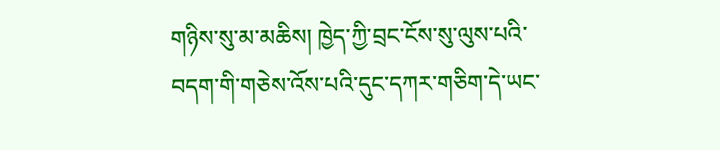གཉིས་སུ་མ་མཆིས། ཁྱེད་ཀྱི་བྲང་ངོས་སུ་ལུས་པའི་བདག་གི་གཅེས་འོས་པའི་དུང་དཀར་གཅིག་དེ་ཡང་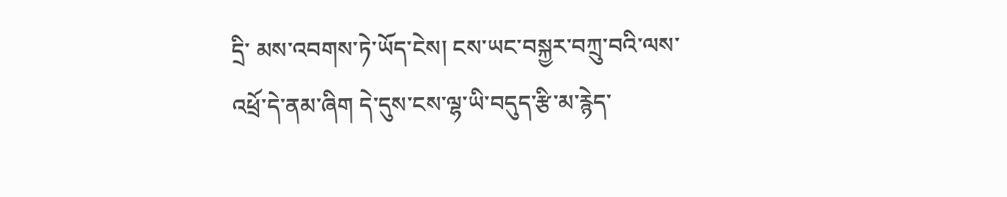དྲི་ མས་འབགས་ཏེ་ཡོད་ངེས། ངས་ཡང་བསྐྱར་བཀྲུ་བའི་ལས་འཕྲོ་དེ་ནམ་ཞིག དེ་དུས་ངས་ལྷ་ཡི་བདུད་རྩི་མ་རྙེད་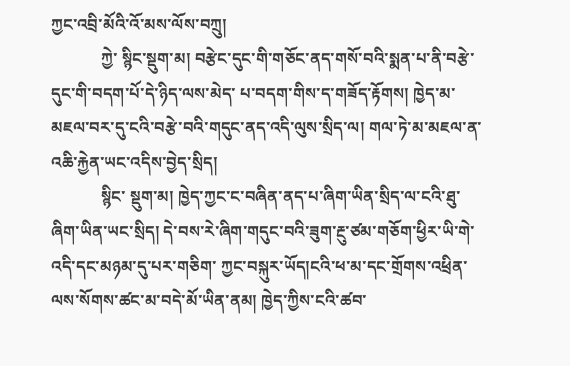ཀྱང་འབྲི་མོའི་འོ་མས་ལོས་བཀྲུ།
            ཀྱེ་ སྙིང་སྡུག་མ། བརྩེང་དུང་གི་གཅོང་ནད་གསོ་བའི་སྨན་པ་ནི་བརྩེ་དུང་གི་བདག་པོ་དེ་ཉིད་ལས་མེད་ པ་བདག་གིས་ད་གཟོད་རྟོགས། ཁྱེད་མ་མཇལ་བར་དུ་ངའི་བརྩེ་བའི་གདུང་ནད་འདི་ལུས་སྲིད་ལ། གལ་ཏེ་མ་མཇལ་ན་འཆི་རྐྱེན་ཡང་འདིས་བྱེད་སྲིད།
            སྙིང་ སྡུག་མ། ཁྱེད་ཀྱང་ང་བཞིན་ནད་པ་ཞིག་ཡིན་སྲིད་ལ་ངའི་ཐུ་ཞིག་ཡིན་ཡང་སྲིད། དེ་བས་རེ་ཞིག་གདུང་བའི་ཟུག་རྔུ་ཙམ་གཅོག་ཕྱིར་ཡི་གེ་འདི་དང་མཉམ་དུ་པར་གཅིག་ ཀྱང་བསྐུར་ཡོད།ངའི་ཕ་མ་དང་གྲོགས་འཕྲིན་ལས་སོགས་ཚང་མ་བདེ་མོ་ཡིན་ནམ། ཁྱེད་ཀྱིས་ངའི་ཚབ་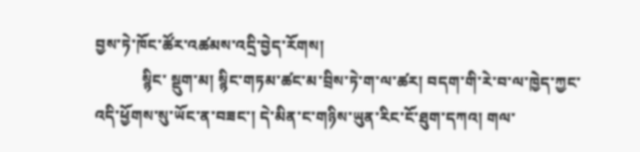བྱས་ཏེ་ཁོང་ཚོར་འཚམས་འདྲི་བྱེད་རོགས།
            སྙིང་ སྡུག་མ། སྙིང་གཏམ་ཚང་མ་བྲིས་ཏེ་ག་ལ་ཚར། བདག་གི་རེ་བ་ལ་ཁྱེད་ཀྱང་འདི་ཕྱོགས་སུ་ཡོང་ན་བཟང་། དེ་མིན་ང་གཉིས་ཡུན་རིང་ངོ་ཐུག་དཀའ། གལ་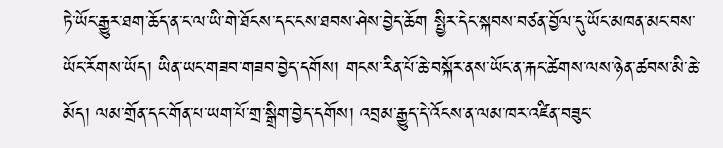ཏེ་ཡོང་རྒྱུར་ཐག་ཆོད་ན་ང་ལ་ཡི་གེ་ཐོངས་དང་ངས་ཐབས་ཤེས་བྱེད་ཆོག སྤྱིར་དེང་སྐབས་བཙན་བྱོལ་དུ་ཡོང་མཁན་མང་བས་ཡོང་རོགས་ཡོད། ཡིན་ཡང་གཟབ་གཟབ་བྱེད་དགོས། གངས་རིན་པོ་ཆེ་བསྐོར་ནས་ཡོང་ན་རྐང་ཚེགས་ལས་ཉེན་ཚབས་མི་ཆེ་མོད། ལམ་གྲོན་དང་གོན་པ་ཡག་པོ་གྲ་སྒྲིག་བྱེད་དགོས། འབྲམ་རྒྱུད་དེ་འོངས་ན་ལམ་ཁར་འཛིན་བཟུང་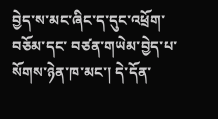བྱེད་ས་མང་ཞིང་ད་དུང་འཕྲོག་བཅོམ་དང་ བཙན་གཡེམ་བྱེད་པ་སོགས་ཉེན་ཁ་མང་། དེ་དོན་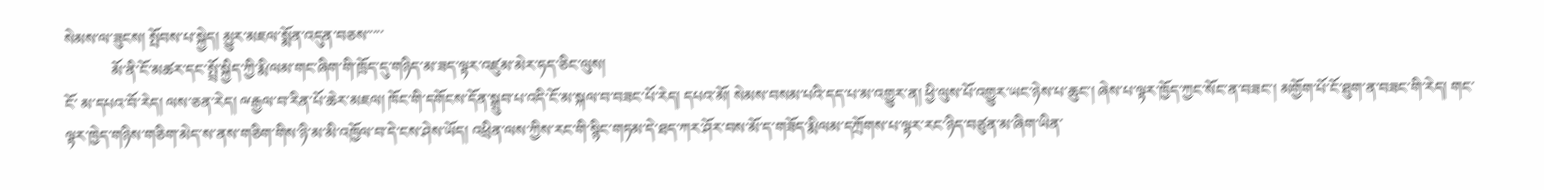སེམས་ལ་ཟུངས། སྤོབས་པ་སྐྱེད། མྱུར་མཇལ་སྨོན་འདུན་བཅས་་་་་
            མོ་ནི་ངོ་མཚར་དང་སྤྲོ་སྐྱིད་ཀྱི་རྨི་ལམ་གང་ཞིག་གི་ཁྲོད་དུ་གཉིད་མ་ཟད་ལྟར་འཛུམ་མེར་ཧད་ཅིང་ལུས།
ངོ་ མ་དཔའ་བོ་རེད། ལས་ཅན་རེད། ྋརྒྱལ་བ་རིན་པོ་ཆེར་མཇལ། ཁོང་གི་དགོངས་དོན་སྒྲུབ་པ་འདི་ངོ་མ་སྐལ་བ་བཟང་པོ་རེད། དཔའ་མོ། སེམས་བསམ་པའི་དད་པ་མ་འགྱུར་ན། ཕྱི་ལུས་པོ་འགྱུར་ཡང་ཉེས་པ་ཆུང་། ཞེས་པ་ལྟར་ཁྱོད་ཀྱང་སོང་ན་བཟང་། མགྱོག་པོ་ངོ་ཐུག་ན་བཟང་གི་རེད། གང་ལྟར་ཁྱེད་གཉིས་གཅིག་མེད་ས་ནས་གཅིག་གིས་ཉི་མ་མི་འཁྱོལ་བ་དེ་ངས་ཤེས་ཡོད། འཕྲིན་ལས་ཀྱིས་རང་གི་སྙིང་གཏམ་དེ་ཐད་ཀར་ཤོར་བས་མོ་ད་གཟོད་རྨི་ལམ་དཀྲོགས་པ་ལྟར་རང་ཉིད་བཙུན་མ་ཞིག་ཡིན་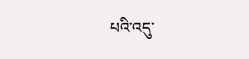པའི་འདུ་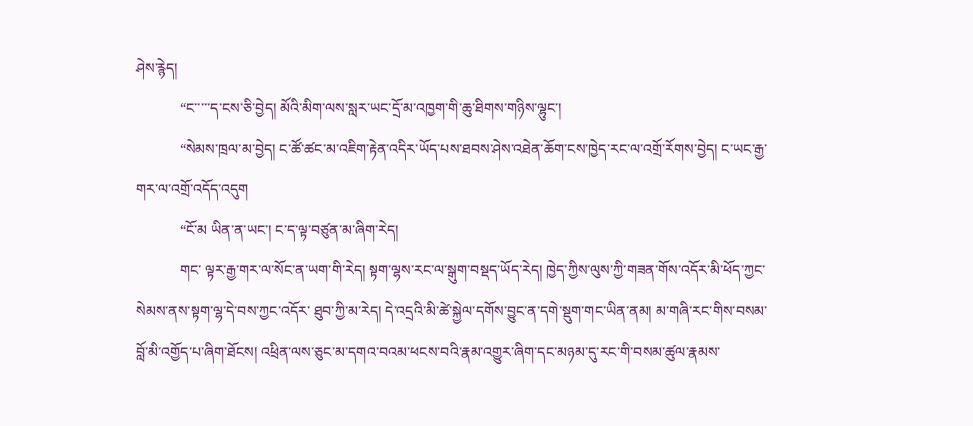ཤེས་རྙེད།
            “ང་་་་་ད་ངས་ཅི་བྱེད། མོའི་མིག་ལས་སླར་ཡང་དྲོ་མ་འཁྱག་གི་ཆུ་ཐིགས་གཉིས་ལྷུང་།
            “སེམས་ཁྲལ་མ་བྱེད། ང་ཚོ་ཚང་མ་འཇིག་རྟེན་འདིར་ཡོད་པས་ཐབས་ཤེས་འཐེན་ཆོག་ངས་ཁྱེད་རང་ལ་འགྲོ་རོགས་བྱེད། ང་ཡང་རྒྱ་གར་ལ་འགྲོ་འདོད་འདུག
            “ངོ་མ ཡིན་ན་ཡང་། ང་ད་ལྟ་བཙུན་མ་ཞིག་རེད།
            གང་ ལྟར་རྒྱ་གར་ལ་སོང་ན་ཡག་གི་རེད། སྟག་ལྷས་རང་ལ་སྒུག་བསྡད་ཡོད་རེད། ཁྱེད་ཀྱིས་ལུས་ཀྱི་གཟན་གོས་འདོར་མི་ཕོད་ཀྱང་སེམས་ནས་སྟག་ལྷ་དེ་བས་ཀྱང་འདོར་ ཐུབ་ཀྱི་མ་རེད། དེ་འདྲའི་མི་ཚེ་སྐྱེལ་དགོས་བྱུང་ན་དགེ་སྡུག་གང་ཡིན་ནམ། མ་གཞི་རང་གིས་བསམ་བློ་མི་འགྱོད་པ་ཞིག་ཐོངས། འཕྲིན་ལས་ཅུང་མ་དགའ་བའམ་ཕངས་བའི་རྣམ་འགྱུར་ཞིག་དང་མཉམ་དུ་རང་གི་བསམ་ཚུལ་རྣམས་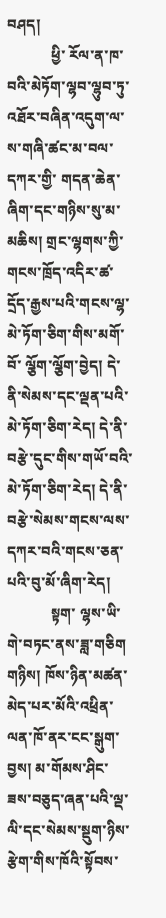བཤད།
            ཕྱི་ རོལ་ན་ཁ་བའི་མེཏོག་ལྷབ་ལྷུབ་ཏུ་འཐོར་བཞིན་འདུག་ལ་ས་གཞི་ཚང་མ་བལ་དཀར་གྱི་ གདན་ཆེན་ཞིག་དང་གཉིས་སུ་མ་མཆིས། གྲང་ལྷགས་ཀྱི་གངས་ཁྲོད་འདིར་ཚ་དྲོད་རྒྱས་པའི་གངས་ལྷ་མེ་ཏོག་ཅིག་གིས་མགོ་བོ་ ལྕོག་ལྕོག་བྱེད། དེ་ནི་སེམས་དང་ལྡན་པའི་མེ་ཏོག་ཅིག་རེད། དེ་ནི་བརྩེ་དུང་གིས་གཡོ་བའི་མེ་ཏོག་ཅིག་རེད། དེ་ནི་བརྩེ་སེམས་གངས་ལས་དཀར་བའི་གངས་ཅན་པའི་བུ་མོ་ཞིག་རེད།
            སྟག་ ལྷས་ཡི་གེ་བཏང་ནས་ཟླ་གཅིག གཉིས། ཁོས་ཉིན་མཚན་མེད་པར་མོའི་འཕྲིན་ལན་ཁོ་ནར་ངང་སྒུག་བྱས། མ་གོམས་ཤིང་ཟས་བཅུད་ཞན་པའི་ལྡ་ལི་དང་སེམས་སྡུག་ཉིས་རྩེག་གིས་ཁོའི་སྟོབས་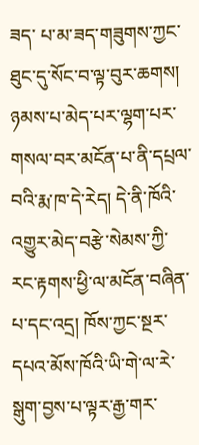ཟད་ པ་མ་ཟད་གཟུགས་ཀྱང་ཐུང་དུ་སོང་བ་ལྟ་བུར་ཆགས། ཉམས་པ་མེད་པར་ལྷག་པར་གསལ་བར་མངོན་པ་ནི་དཔྲལ་བའི་རྨ་ཁ་དེ་རེད། དེ་ནི་ཁོའི་འགྱུར་མེད་བརྩེ་སེམས་ཀྱི་རང་རྟགས་ཕྱི་ལ་མངོན་བཞིན་པ་དང་འདྲ། ཁོས་ཀྱང་སྔར་དཔའ་མོས་ཁོའི་ཡི་གེ་ལ་རེ་སྒུག་བྱས་པ་ལྟར་རྒྱ་གར་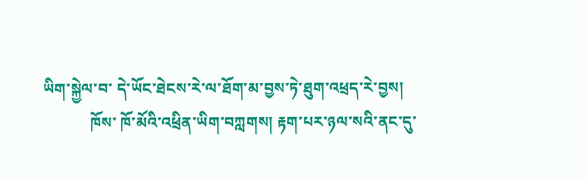ཡིག་སྐྱེལ་བ་ དེ་ཡོང་ཐེངས་རེ་ལ་ཐོག་མ་བྱས་ཏེ་ཐུག་འཕྲད་རེ་བྱས།
            ཁོས་ ཁོ་མོའི་འཕྲིན་ཡིག་བཀླགས། རྟག་པར་ཉལ་སའི་ནང་དུ་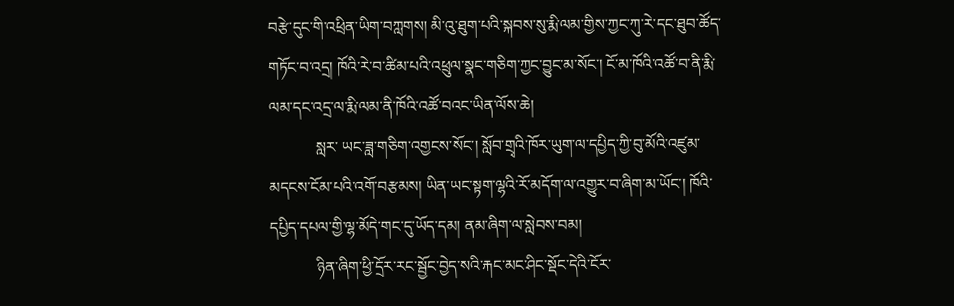བརྩེ་དུང་གི་འཕྲིན་ཡིག་བཀླགས། མི་འུ་ཐུག་པའི་སྐབས་སུ་རྨི་ལམ་གྱིས་ཀྱང་ཀུ་རེ་དང་ཐུབ་ཚོད་གཏོང་བ་འདྲ། ཁོའི་རེ་བ་ཚིམ་པའི་འཕྲུལ་སྣང་གཅིག་ཀྱང་བྱུང་མ་སོང་། ངོ་མ་ཁོའི་འཚོ་བ་ནི་རྨི་ལམ་དང་འདྲ་ལ་རྨི་ལམ་ནི་ཁོའི་འཚོ་བའང་ཡིན་ལོས་ཆེ།
            སླར་ ཡང་ཟླ་གཅིག་འགྱངས་སོང་། སློབ་གྲྭའི་ཁོར་ཡུག་ལ་དཔྱིད་ཀྱི་བུ་མོའི་འཛུམ་མདངས་ངོམ་པའི་འགོ་བརྩམས། ཡིན་ཡང་སྟག་ལྷའི་རོ་མདོག་ལ་འགྱུར་བ་ཞིག་མ་ཡོང་། ཁོའི་དཔྱིད་དཔལ་གྱི་ལྷ་མོདེ་གང་དུ་ཡོད་དམ། ནམ་ཞིག་ལ་སླེབས་བམ།
            ཉིན་ཞིག་ཕྱི་དྲོར་རང་སྦྱོང་བྱེད་སའི་རྐང་མང་ཤིང་སྡོང་དེའི་ངོར་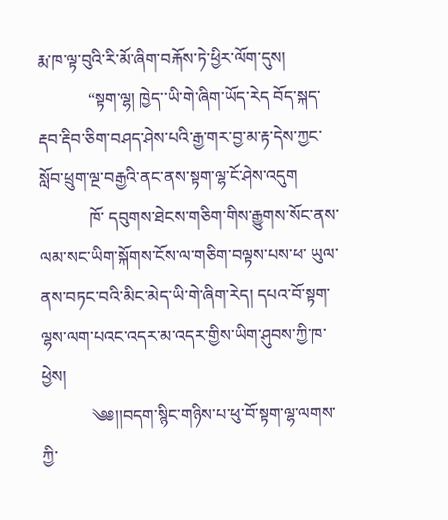རྨ་ཁ་ལྟ་བུའི་རི་མོ་ཞིག་བརྐོས་ཏེ་ཕྱིར་ལོག་དུས།
            “སྟག་ལྷ། ཁྱེད་་ཡི་གེ་ཞིག་ཡོད་རེད བོད་སྐད་རྡབ་རྡིབ་ཅིག་བཤད་ཤེས་པའི་རྒྱ་གར་བྱ་མ་རྟ་དེས་ཀྱང་སློབ་ཕྲུག་ལྔ་བརྒྱའི་ནང་ནས་སྟག་ལྷ་ངོ་ཤེས་འདུག
            ཁོ་ དབུགས་ཐེངས་གཅིག་གིས་རྒྱུགས་སོང་ནས་ལམ་སང་ཡིག་སྐོགས་ངོས་ལ་གཅིག་བལྟས་པས་ཕ་ ཡུལ་ནས་བཏང་བའི་མིང་མེད་ཡི་གེ་ཞིག་རེད། དཔའ་བོ་སྟག་ལྷས་ལག་པའང་འདར་མ་འདར་གྱིས་ཡིག་ཤུབས་ཀྱི་ཁ་ཕྱེས།
            ༄༅།།བདག་སྙིང་གཉིས་པ་ཕུ་བོ་སྟག་ལྷ་ལགས་ཀྱི་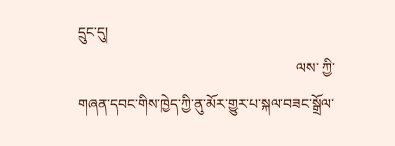དྲུང་དུ།
                                                            ལས་ ཀྱི་གཞན་དབང་གིས་ཁྱེད་ཀྱི་ནུ་མོར་གྱུར་པ་སྐལ་བཟང་སྒྲོལ་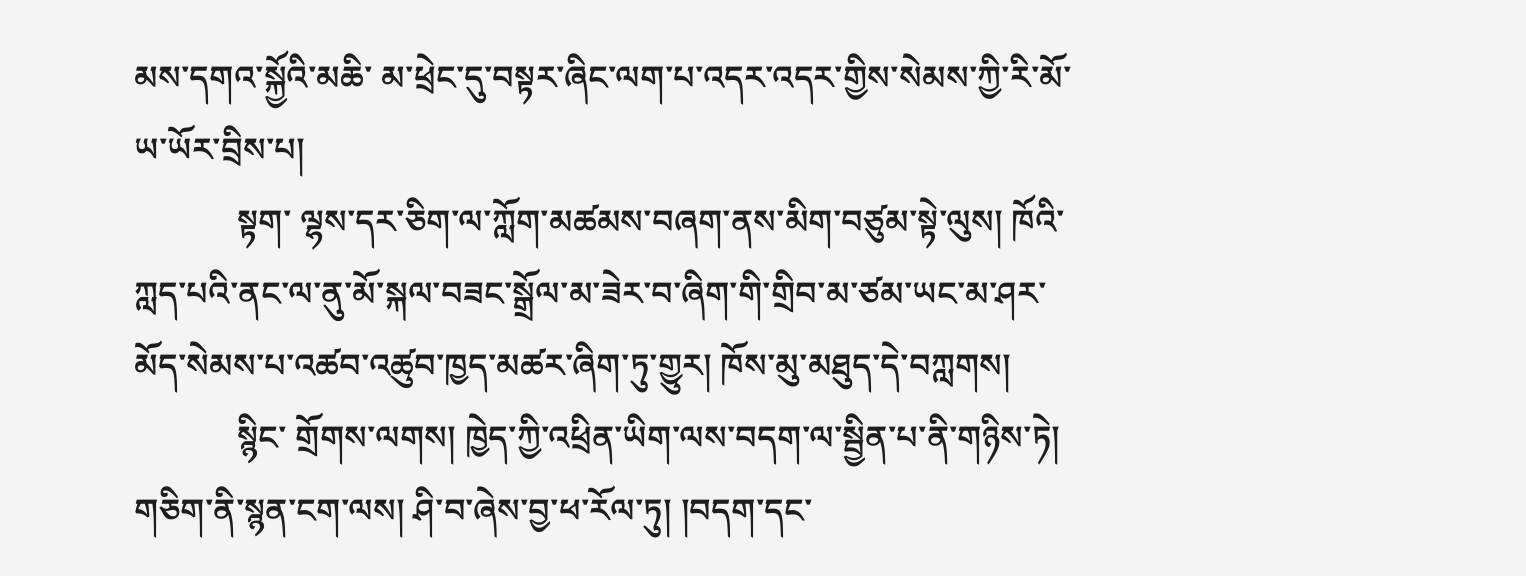མས་དགའ་སྐྱོའི་མཆི་ མ་ཕྲེང་དུ་བསྟར་ཞིང་ལག་པ་འདར་འདར་གྱིས་སེམས་ཀྱི་རི་མོ་ཡ་ཡོར་བྲིས་པ།
            སྟག་ ལྷས་དར་ཅིག་ལ་ཀློག་མཚམས་བཞག་ནས་མིག་བཙུམ་སྟེ་ལུས། ཁོའི་ཀླད་པའི་ནང་ལ་ནུ་མོ་སྐལ་བཟང་སྒྲོལ་མ་ཟེར་བ་ཞིག་གི་གྲིབ་མ་ཙམ་ཡང་མ་ཤར་ མོད་སེམས་པ་འཚབ་འཚུབ་ཁྱད་མཚར་ཞིག་ཏུ་གྱུར། ཁོས་མུ་མཐུད་དེ་བཀླགས།
            སྙིང་ གྲོགས་ལགས། ཁྱེད་ཀྱི་འཕྲིན་ཡིག་ལས་བདག་ལ་སྦྱིན་པ་ནི་གཉིས་ཏེ། གཅིག་ནི་སྙན་ངག་ལས། ཤི་བ་ཞེས་བྱ་ཕ་རོལ་ཏུ། །བདག་དང་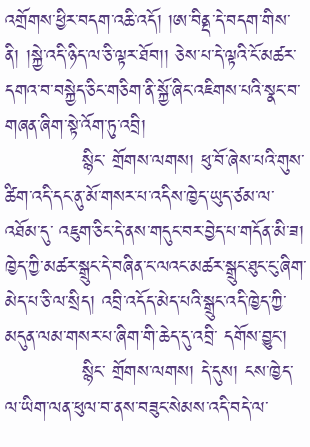འགྲོགས་ཕྱིར་བདག་འཆི་འདོ། །ཨ་བིནྡ་དེ་བདག་གིས་ནི། །སྐྱེ་འདི་ཉིད་ལ་ཅི་ལྟར་ཐོབ།། ཅེས་པ་དེ་ལྟའི་ངོ་མཚར་དགའ་བ་བསྐྱེད་ཅིང་གཅིག་ནི་སྐྱོ་ཞིང་འཇིགས་པའི་སྣང་བ་ གཞན་ཞིག་སྟེ་འོག་ཏུ་འབྲི།
            སྙིང་ གྲོགས་ལགས། ཕུ་བོ་ཞེས་པའི་གུས་ཚིག་འདི་དང་ནུ་མོ་གསར་པ་འདིས་ཁྱེད་ཡུད་ཙམ་ལ་འཐོམ་དུ་ འཇུག་ཅིང་དེ་ནས་གདུང་བར་བྱེད་པ་གདོན་མི་ཟ། ཁྱེད་ཀྱི་མཚར་སྒྲུང་དེ་བཞིན་ང་ལའང་མཚར་སྒྲུང་ཐུང་ངུ་ཞིག་མེད་པ་ཅི་ལ་སྲིད། འབྲི་འདོད་མེད་པའི་སྒྲུང་འདི་ཁྱེད་ཀྱི་མདུན་ལམ་གསར་པ་ཞིག་གི་ཆེད་དུ་འབྲི་ དགོས་བྱུང་།
            སྙིང་ གྲོགས་ལགས། དེ་དུས། ངས་ཁྱེད་ལ་ཡིག་ལན་ཕུལ་བ་ནས་བཟུང་སེམས་འདི་བདེ་ལ་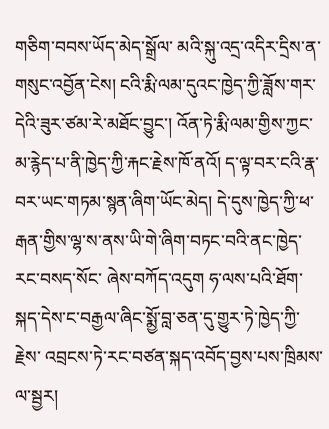གཅིག་བབས་ཡོད་མེད་སྒྲོལ་ མའི་སྐུ་འདྲ་འདིར་དྲིས་ན་གསུང་འབྱོན་ངེས། ངའི་རྨི་ལམ་དུའང་ཁྱེད་ཀྱི་ཟློས་གར་དེའི་ཟུར་ཙམ་རེ་མཐོང་བྱུང་། འོན་ཏེ་རྨི་ལམ་གྱིས་ཀྱང་མ་རྙེད་པ་ནི་ཁྱེད་ཀྱི་རྐང་རྗེས་ཁོ་ནའོ། ད་ལྟ་བར་ངའི་རྣ་བར་ཡང་གཏམ་སྙན་ཞིག་ཡོང་མེད། དེ་དུས་ཁྱེད་ཀྱི་ཕ་རྒན་གྱིས་ལྷ་ས་ནས་ཡི་གེ་ཞིག་བཏང་བའི་ནང་ཁྱེད་རང་བསད་སོང་ ཞེས་བཀོད་འདུག ཧ་ལས་པའི་ཐོག་སྐད་དེས་ང་བརྒྱལ་ཞིང་སྨྱོ་བླ་ཅན་དུ་གྱུར་ཏེ་ཁྱེད་ཀྱི་རྗེས་ འབྲངས་ཏེ་རང་བཙན་སྐད་འབོད་བྱས་པས་ཁྲིམས་ལ་སྦྱར།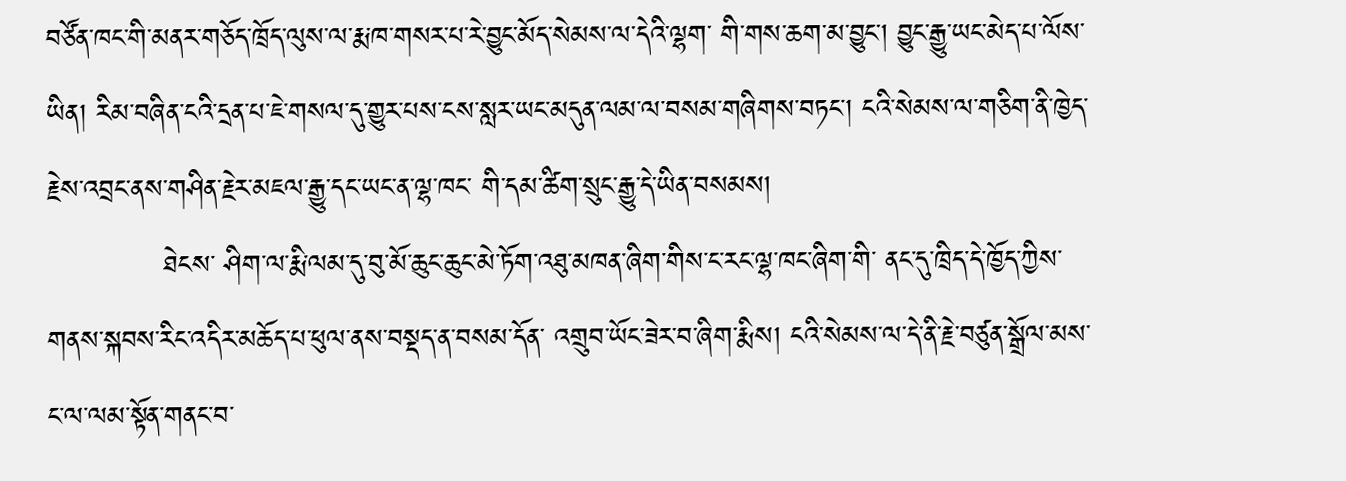བཙོན་ཁང་གི་མནར་གཅོད་ཁྲོད་ལུས་ལ་རྨ་ཁ་གསར་པ་རེ་བྱུང་མོད་སེམས་ལ་དེའི་ལྷག་ གི་གས་ཆག་མ་བྱུང་། བྱུང་རྒྱུ་ཡང་མེད་པ་ལོས་ཡིན། རིམ་བཞིན་ངའི་དྲན་པ་ཇེ་གསལ་དུ་གྱུར་པས་ངས་སླར་ཡང་མདུན་ལམ་ལ་བསམ་གཞིགས་བཏང་། ངའི་སེམས་ལ་གཅིག་ནི་ཁྱེད་རྗེས་འབྲང་ནས་གཤིན་རྗེར་མཇལ་རྒྱུ་དང་ཡང་ན་ལྷ་ཁང་ གི་དམ་ཚིག་སྲུང་རྒྱུ་དེ་ཡིན་བསམས།
            ཐེངས་ ཤིག་ལ་རྨི་ལམ་དུ་བུ་མོ་ཆུང་ཆུང་མེ་ཏོག་འཐུ་མཁན་ཞིག་གིས་ང་རང་ལྷ་ཁང་ཞིག་གི་ ནང་དུ་ཁྲིད་དེ་ཁྱོད་ཀྱིས་གནས་སྐབས་རིང་འདིར་མཆོད་པ་ཕུལ་ནས་བསྡད་ན་བསམ་དོན་ འགྲུབ་ཡོང་ཟེར་བ་ཞིག་རྨིས། ངའི་སེམས་ལ་དེ་ནི་རྗེ་བཙུན་སྒྲོལ་མས་ང་ལ་ལམ་སྟོན་གནང་བ་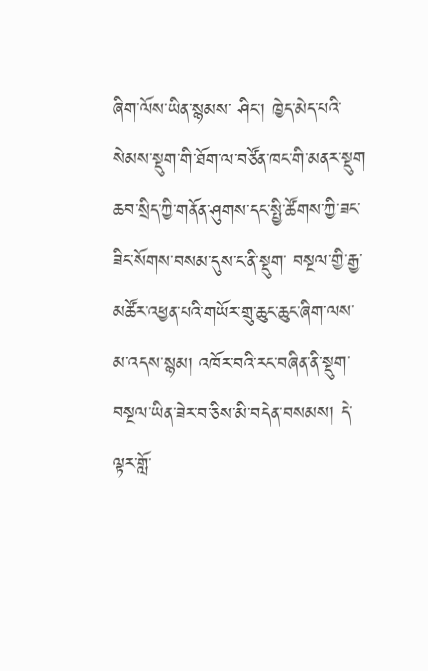ཞིག་ལོས་ཡིན་སྙམས་ ཤིང་། ཁྱེད་མེད་པའི་སེམས་སྡུག་གི་ཐོག་ལ་བཙོན་ཁང་གི་མནར་སྡུག ཆབ་སྲིད་ཀྱི་གནོན་ཤུགས་དང་སྤྱི་ཚོགས་ཀྱི་ཟང་ཟིང་སོགས་བསམ་དུས་ང་ནི་སྡུག་ བསྔལ་གྱི་རྒྱ་མཚོར་འཕྱན་པའི་གཡོར་གྲུ་ཆུང་ཆུང་ཞིག་ལས་མ་འདས་སྙམ། འཁོར་བའི་རང་བཞིན་ནི་སྡུག་བསྔལ་ཡིན་ཟེར་བ་ཅིས་མི་བདེན་བསམས། དེ་ལྟར་གློ་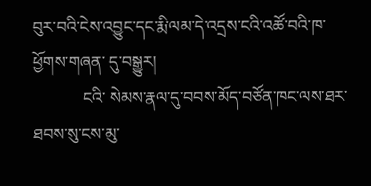བུར་བའི་ངེས་འབྱུང་དང་རྨི་ལམ་དེ་འདྲས་ངའི་འཚོ་བའི་ཁ་ཕྱོགས་གཞན་ དུ་བསྒྱུར།
            ངའི་ སེམས་རྣལ་དུ་བབས་མོད་བཙོན་ཁང་ལས་ཐར་ཐབས་སུ་ངས་མུ་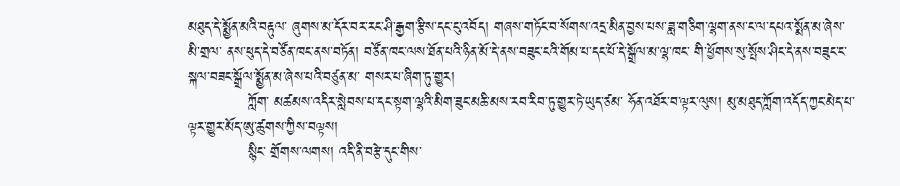མཐུད་དེ་སྨྱོན་མའི་བརྟུལ་ ཞུགས་མ་དོར་བར་རང་ཤི་རྒྱག་རྩིས་དང་ངུ་འབོད། གཞས་གཏོང་བ་སོགས་འདྲ་མིན་བྱས་པས་ཟླ་གཅིག་ལྷག་ནས་ང་ལ་དཔའ་སྨོན་མ་ཞེས་མི་གྲལ་ ནས་ཕུད་དེ་བཙོན་ཁང་ནས་བཏོན། བཙོན་ཁང་ལས་ཐོན་པའི་ཉིན་མོ་དེ་ནས་བཟུང་ངའི་གོམ་པ་དང་པོ་དེ་སྒྲོལ་མ་ལྷ་ཁང་ གི་ཕྱོགས་སུ་སྤོས་ཤིང་དེ་ནས་བཟུང་ང་སྐལ་བཟང་སྒྲོལ་སྨྱོན་མ་ཞེས་པའི་བཙུན་མ་ གསར་པ་ཞིག་ཏུ་གྱུར།
            ཀློག་ མཚམས་འདིར་སླེབས་པ་དང་སྟག་ལྷའི་མིག་ཟུང་མཆི་མས་རབ་རིབ་ཏུ་གྱུར་ཏེ་ཡུད་ཙམ་ ཧོན་འཐོར་བ་ལྟར་ལུས། མུ་མཐུད་ཀློག་འདོད་ཀྱང་མེད་པ་ལྟར་གྱུར་མོད་ཨུ་ཚུགས་ཀྱིས་བལྟས།
            སྙིང་ གྲོགས་ལགས། འདི་ནི་བརྩེ་དུང་གིས་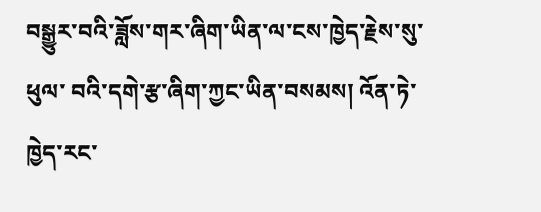བསྒྱུར་བའི་ཟློས་གར་ཞིག་ཡིན་ལ་ངས་ཁྱེད་རྗེས་སུ་ཕུལ་ བའི་དགེ་རྩ་ཞིག་ཀྱང་ཡིན་བསམས། འོན་ཏེ་ཁྱེད་རང་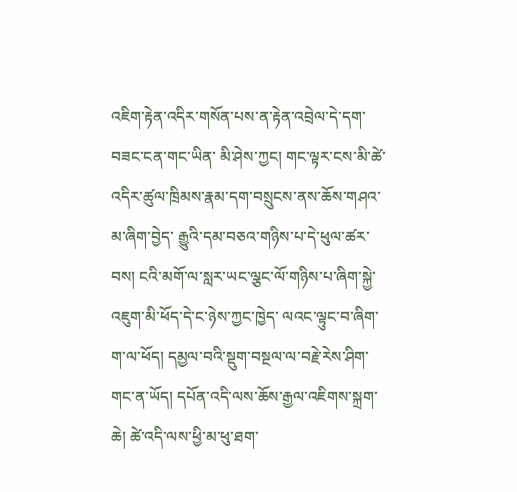འཇིག་རྟེན་འདིར་གསོན་པས་ན་རྟེན་འབྲེལ་དེ་དག་བཟང་ངན་གང་ཡིན་ མི་ཤེས་ཀྱང། གང་ལྟར་ངས་མི་ཚེ་འདིར་ཚུལ་ཁྲིམས་རྣམ་དག་བསྲུངས་ནས་ཆོས་གཤའ་མ་ཞིག་བྱེད་ རྒྱུའི་དམ་བཅའ་གཉིས་པ་དེ་ཕུལ་ཚར་བས། ངའི་མགོ་ལ་སླར་ཡང་ལྕང་ལོ་གཉིས་པ་ཞིག་སྐྱེ་འཇུག་མི་ཕོད་དེ་ང་ཉེས་ཀྱང་ཁྱེད་ ལའང་ལྟུང་བ་ཞིག་ག་ལ་ཕོད། དམྱལ་བའི་སྡུག་བསྔལ་ལ་བརྗེ་རེས་ཤིག་གང་ན་ཡོད། དཔོན་འདི་ལས་ཆོས་རྒྱལ་འཇིགས་སྐྲག་ཆེ། ཚེ་འདི་ལས་ཕྱི་མ་ཕུ་ཐག་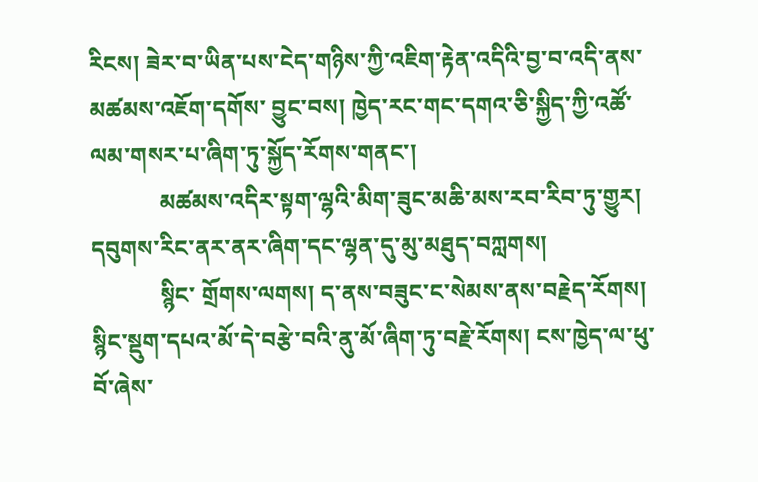རིངས། ཟེར་བ་ཡིན་པས་ངེད་གཉིས་ཀྱི་འཇིག་རྟེན་འདིའི་བྱ་བ་འདི་ནས་མཚམས་འཇོག་དགོས་ བྱུང་བས། ཁྱེད་རང་གང་དགའ་ཅི་སྐྱིད་ཀྱི་འཚོ་ལམ་གསར་པ་ཞིག་ཏུ་སྐྱོད་རོགས་གནང་།
            མཚམས་འདིར་སྟག་ལྷའི་མིག་ཟུང་མཆི་མས་རབ་རིབ་ཏུ་གྱུར། དབུགས་རིང་ནར་ནར་ཞིག་དང་ལྷན་དུ་མུ་མཐུད་བཀླགས།
            སྙིང་ གྲོགས་ལགས། ད་ནས་བཟུང་ང་སེམས་ནས་བརྗེད་རོགས། སྙིང་སྡུག་དཔའ་མོ་དེ་བརྩེ་བའི་ནུ་མོ་ཞིག་ཏུ་བརྗེ་རོགས། ངས་ཁྱེད་ལ་ཕུ་བོ་ཞེས་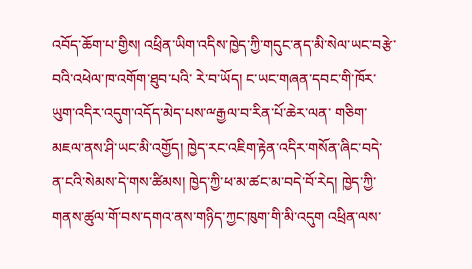འབོད་ཆོག་པ་གྱིས། འཕྲིན་ཡིག་འདིས་ཁྱེད་ཀྱི་གདུང་ནད་མི་སེལ་ཡང་བརྩེ་བའི་འཕེལ་ཁ་འགོག་ཐུབ་པའི་ རེ་བ་ཡོད། ང་ཡང་གཞན་དབང་གི་ཁོར་ཡུག་འདིར་འདུག་འདོད་མེད་པས་ྋརྒྱལ་བ་རིན་པོ་ཆེར་ལན་ གཅིག་མཇལ་ནས་ཤི་ཡང་མི་འགྱོད། ཁྱེད་རང་འཇིག་རྟེན་འདིར་གསོན་ཞིང་བདེ་ན་ངའི་སེམས་དེ་གས་ཚིམས། ཁྱེད་ཀྱི་ཕ་མ་ཚང་མ་བདེ་བོ་རེད། ཁྱེད་ཀྱི་གནས་ཚུལ་གོ་བས་དགའ་ནས་གཉིད་ཀྱང་ཁུག་གི་མི་འདུག འཕྲིན་ལས་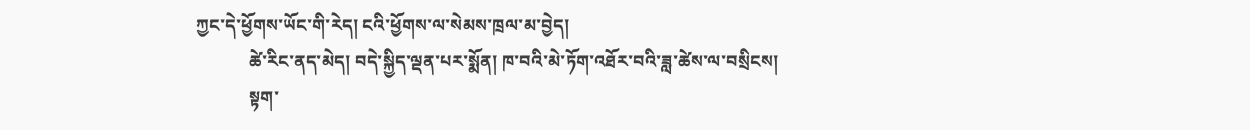ཀྱང་དེ་ཕྱོགས་ཡོང་གི་རེད། ངའི་ཕྱོགས་ལ་སེམས་ཁྲལ་མ་བྱེད།
            ཚེ་རིང་ནད་མེད། བདེ་སྐྱིད་ལྡན་པར་སྨོན། ཁ་བའི་མེ་ཏོག་འཐོར་བའི་ཟླ་ཚེས་ལ་བསྲིངས།
            སྟག་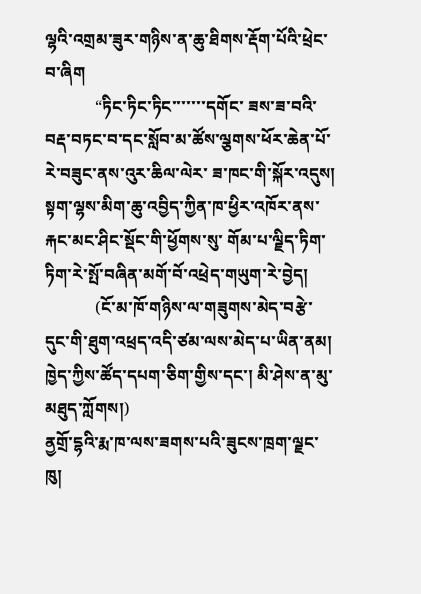ལྷའི་འགྲམ་ཟུར་གཉིས་ན་ཆུ་ཐིགས་རྡོག་པོའི་ཕྲེང་བ་ཞིག
            “ཏིང་ཏིང་ཏིང་་་་་་་དགོང་ ཟས་ཟ་བའི་བརྡ་བཏང་བ་དང་སློབ་མ་ཚོས་ལྕགས་ཕོར་ཆེན་པོ་རེ་བཟུང་ནས་འུར་ཆིལ་ལེར་ ཟ་ཁང་གི་སྐོར་འདུས། སྟག་ལྷས་མིག་ཆུ་འབྱིད་ཀྱིན་ཁ་ཕྱིར་འཁོར་ནས་རྐང་མང་ཤིང་སྡོང་གི་ཕྱོགས་སུ་ གོམ་པ་ལྗིད་ཏིག་ཏིག་རེ་སྤོ་བཞིན་མགོ་བོ་འཕྲེད་གཡུག་རེ་བྱེད།
            (ངོ་མ་ཁོ་གཉིས་ལ་གཟུགས་མེད་བརྩེ་དུང་གི་ཐུག་འཕྲད་འདི་ཙམ་ལས་མེད་པ་ཡིན་ནམ། ཁྱེད་ཀྱིས་ཚོད་དཔག་ཅིག་གྱིས་དང་། མི་ཤེས་ན་མུ་མཐུད་ཀློགས།)
ནྱགྲོ་དྷའི་རྨ་ཁ་ལས་ཟགས་པའི་ཟུངས་ཁྲག་ལྗང་ཁུ།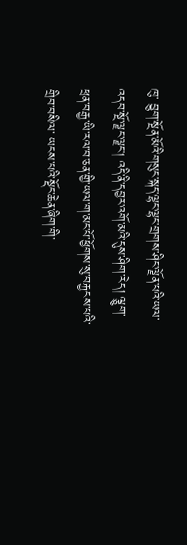ཁུ་ བྱུག་སྔོན་མོའི་གསུང་སྐད་ལྷང་ལྷང་གྲགས་ཤིང་ལྗོན་པའི་ཡལ་འདབ་སྔོ་ལྗང་ལྗང། འདི་ནི་དབྱར་འགོ་མའི་དུས་ཤིག་རེད། ལྕུག་ཕྲན་བརྒྱ་ཡི་རལ་བ་ཅན་གྱི་ཡལ་ག་མང་པོ་ཕྱོགས་སུ་བརྐྱངས་པའི་གྲིབ་བསིལ་ ཡངས་པའི་སྡོང་ཆེན་ཞིག་གི་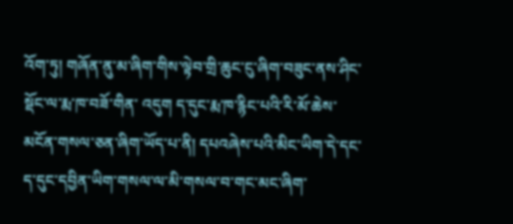འོག་ཏུ། གཞོན་ནུ་མ་ཞིག་གིས་ལྟེབ་གྲི་ཆུང་ངུ་ཞིག་བཟུང་ནས་ཤིང་སྡོང་ལ་རྨ་ཁ་བཟོ་གིན་ འདུག ད་དུང་རྨ་ཁ་རྙིང་པའི་རི་མོ་ཆེས་མངོན་གསལ་ཅན་ཞིག་ཡོད་པ་ནི། དཔའཞེས་པའི་མིང་ཡིག་དེ་དང་ད་དུང་དབྱིན་ཡིག་གསལ་ལ་མི་གསལ་བ་གང་མང་ཞིག་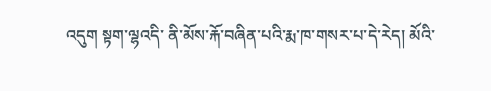འདུག སྟག་ལྷའདི་ ནི་མོས་རྐོ་བཞིན་པའི་རྨ་ཁ་གསར་པ་དེ་རེད། མོའི་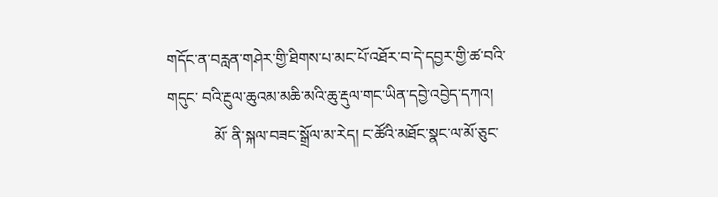གདོང་ན་བརླན་གཤེར་གྱི་ཐིགས་པ་མང་པོ་འཐོར་བ་དེ་དབྱར་གྱི་ཚ་བའི་གདུང་ བའི་རྔུལ་ཆུའམ་མཆི་མའི་ཆུ་རྡུལ་གང་ཡིན་དབྱེ་འབྱེད་དཀའ།
            མོ་ ནི་སྐལ་བཟང་སྒྲོལ་མ་རེད། ང་ཚོའི་མཐོང་སྣང་ལ་མོ་ཅུང་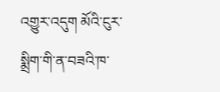འགྱུར་འདུག མོའི་ངུར་སྨྲིག་གི་ན་བཟའི་ཁ་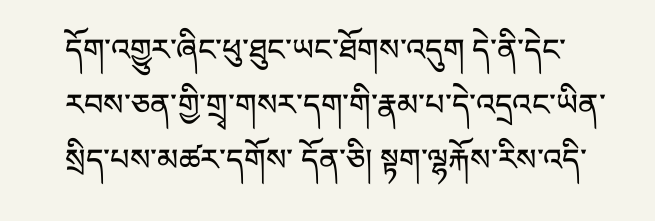དོག་འགྱུར་ཞིང་ཕུ་ཐུང་ཡང་ཐོགས་འདུག དེ་ནི་དེང་རབས་ཅན་གྱི་གྲྭ་གསར་དག་གི་རྣམ་པ་དེ་འདྲའང་ཡིན་སྲིད་པས་མཚར་དགོས་ དོན་ཅི། སྟག་ལྷརྐོས་རིས་འདི་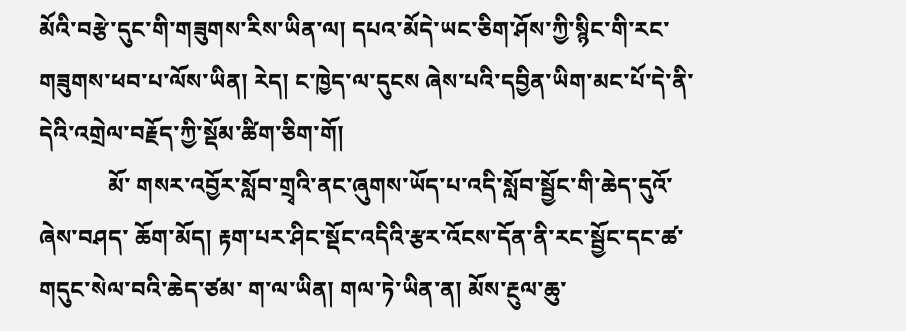མོའི་བརྩེ་དུང་གི་གཟུགས་རིས་ཡིན་ལ། དཔའ་མོདེ་ཡང་ཅིག་ཤོས་ཀྱི་སྙིང་གི་རང་གཟུགས་ཕབ་པ་ལོས་ཡིན། རེད། ང་ཁྱེད་ལ་དུངས ཞེས་པའི་དབྱིན་ཡིག་མང་པོ་དེ་ནི་དེའི་འགྲེལ་བརྗོད་ཀྱི་སྡོམ་ཚིག་ཅིག་གོ།
            མོ་ གསར་འབྱོར་སློབ་གྲྭའི་ནང་ཞུགས་ཡོད་པ་འདི་སློབ་སྦྱོང་གི་ཆེད་དུའོ་ཞེས་བཤད་ ཆོག་མོད། རྟག་པར་ཤིང་སྡོང་འདིའི་རྩར་འོངས་དོན་ནི་རང་སྦྱོང་དང་ཚ་གདུང་སེལ་བའི་ཆེད་ཙམ་ ག་ལ་ཡིན། གལ་ཏེ་ཡིན་ན། མོས་རྔུལ་ཆུ་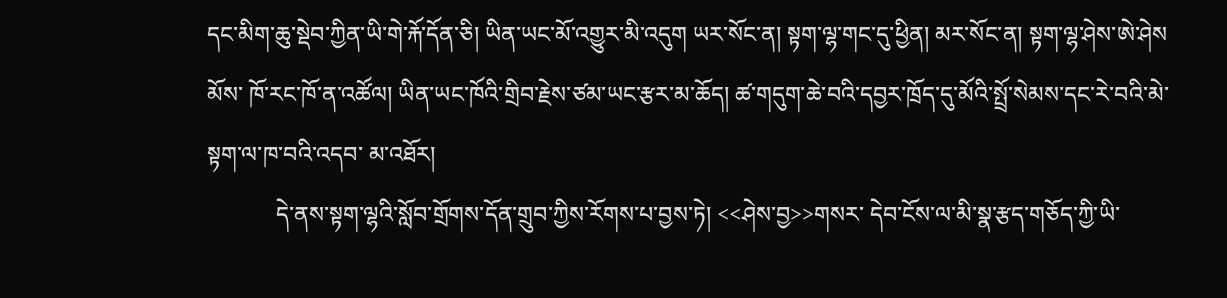དང་མིག་ཆུ་སྡེབ་ཀྱིན་ཡི་གེ་རྐོ་དོན་ཅི། ཡིན་ཡང་མོ་འགྱུར་མི་འདུག ཡར་སོང་ན། སྟག་ལྷ་གང་དུ་ཕྱིན། མར་སོང་ན། སྟག་ལྷ་ཤེས་ཨེ་ཤེས མོས་ ཁོ་རང་ཁོ་ན་འཚོལ། ཡིན་ཡང་ཁོའི་གྲིབ་རྗེས་ཙམ་ཡང་རྩར་མ་ཆོད། ཚ་གདུག་ཆེ་བའི་དབྱར་ཁྲོད་དུ་མོའི་སྤྲོ་སེམས་དང་རེ་བའི་མེ་སྟག་ལ་ཁ་བའི་འདབ་ མ་འཐོར།
            དེ་ནས་སྟག་ལྷའི་སློབ་གྲོགས་དོན་གྲུབ་ཀྱིས་རོགས་པ་བྱས་ཏེ། <<ཤེས་བྱ>>གསར་ དེབ་ངོས་ལ་མི་སྣ་རྩད་གཅོད་ཀྱི་ཡི་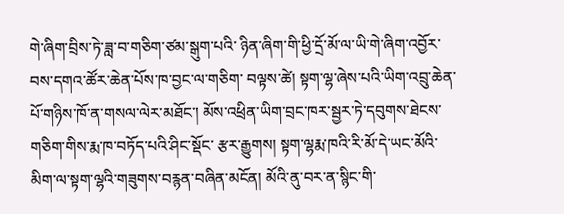གེ་ཞིག་བྲིས་ཏེ་ཟླ་བ་གཅིག་ཙམ་སྒུག་པའི་ ཉིན་ཞིག་གི་ཕྱི་དྲོ་མོ་ལ་ཡི་གེ་ཞིག་འབྱོར་བས་དགའ་ཚོར་ཆེན་པོས་ཁ་བྱང་ལ་གཅིག་ བལྟས་ཚེ། སྟག་ལྷ་ཞེས་པའི་ཡིག་འབྲུ་ཆེན་པོ་གཉིས་ཁོ་ན་གསལ་ལེར་མཐོང་། མོས་འཕྲིན་ཡིག་བྲང་ཁར་སྦྱར་ཏེ་དབུགས་ཐེངས་གཅིག་གིས་རྨ་ཁ་བཏོད་པའི་ཤིང་སྡོང་ རྩར་རྒྱུགས། སྟག་ལྷརྨ་ཁའི་རི་མོ་དེ་ཡང་མོའི་མིག་ལ་སྟག་ལྷའི་གཟུགས་བརྙན་བཞིན་མངོན། མོའི་ནུ་བར་ན་སྙིང་གི་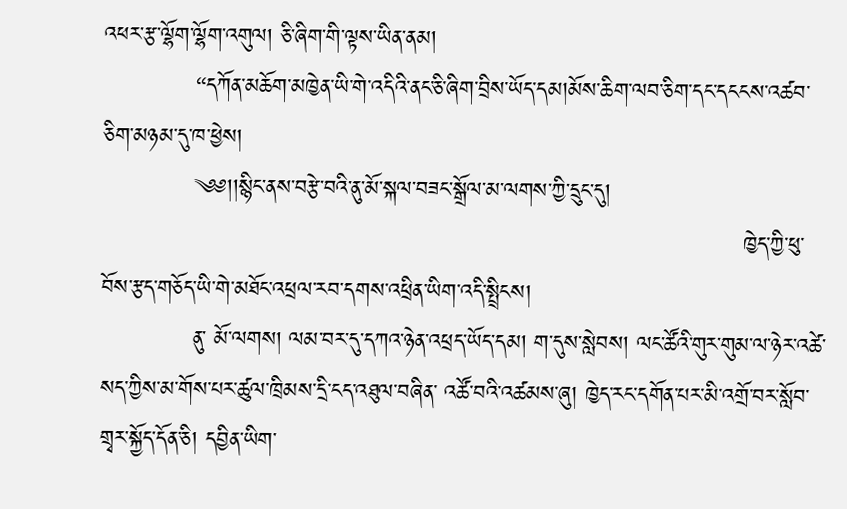འཕར་རྩ་ལྷོག་ལྷོག་འགུལ། ཅི་ཞིག་གི་ལྟས་ཡིན་ནམ།
            “དཀོན་མཆོག་མཁྱེན་ཡི་གེ་འདིའི་ནང་ཅི་ཞིག་བྲིས་ཡོད་དམ།མོས་ཆིག་ལབ་ཅིག་དང་དངངས་འཚབ་ཅིག་མཉམ་དུ་ཁ་ཕྱེས།
            ༄༅།།སྙིང་ནས་བརྩེ་བའི་ནུ་མོ་སྐལ་བཟང་སྒྲོལ་མ་ལགས་ཀྱི་དྲུང་དུ།
                                                                                    ཁྱེད་ཀྱི་ཕུ་བོས་རྩད་གཅོད་ཡི་གེ་མཐོང་འཕྲལ་རབ་དགས་འཕྲིན་ཡིག་འདི་སྤྲིངས།
            ནུ་ མོ་ལགས། ལམ་བར་དུ་དཀའ་ཉེན་འཕྲད་ཡོད་དམ། ག་དུས་སླེབས། ལང་ཚོའི་གུར་གུམ་ལ་ཉེར་འཚེ་སད་ཀྱིས་མ་གོས་པར་ཚུལ་ཁྲིམས་དྲི་ངད་འཐུལ་བཞིན་ འཚོ་བའི་འཚམས་ཞུ། ཁྱེད་རང་དགོན་པར་མི་འགྲོ་བར་སློབ་གྲྭར་སྐྱོད་དོན་ཅི། དབྱིན་ཡིག་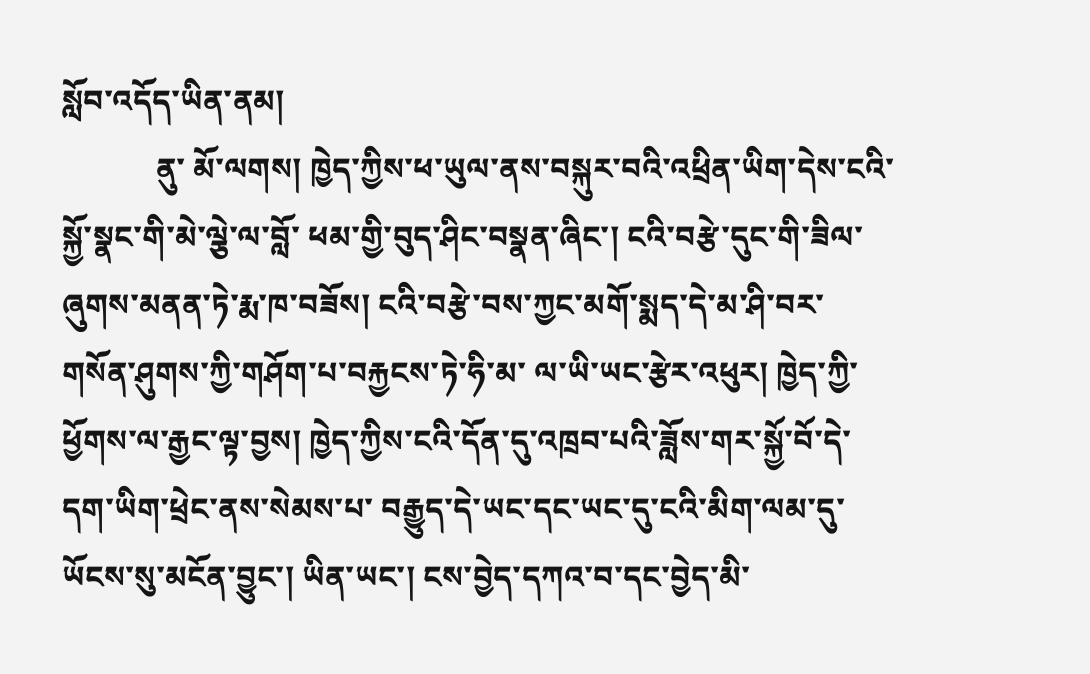སློབ་འདོད་ཡིན་ནམ།
            ནུ་ མོ་ལགས། ཁྱེད་ཀྱིས་ཕ་ཡུལ་ནས་བསྐུར་བའི་འཕྲིན་ཡིག་དེས་ངའི་སྐྱོ་སྣང་གི་མེ་ལྕེ་ལ་བློ་ ཕམ་གྱི་བུད་ཤིང་བསྣན་ཞིང་། ངའི་བརྩེ་དུང་གི་ཟིལ་ཞུགས་མནན་ཏེ་རྨ་ཁ་བཟོས། ངའི་བརྩེ་བས་ཀྱང་མགོ་སྨད་དེ་མ་ཤི་བར་གསོན་ཤུགས་ཀྱི་གཤོག་པ་བརྐྱངས་ཏེ་ཧི་མ་ ལ་ཡི་ཡང་རྩེར་འཕུར། ཁྱེད་ཀྱི་ཕྱོགས་ལ་རྒྱང་ལྟ་བྱས། ཁྱེད་ཀྱིས་ངའི་དོན་དུ་འཁྲབ་པའི་ཟློས་གར་སྐྱོ་བོ་དེ་དག་ཡིག་ཕྲེང་ནས་སེམས་པ་ བརྒྱུད་དེ་ཡང་དང་ཡང་དུ་ངའི་མིག་ལམ་དུ་ཡོངས་སུ་མངོན་བྱུང་། ཡིན་ཡང་། ངས་བྱེད་དཀའ་བ་དང་བྱེད་མི་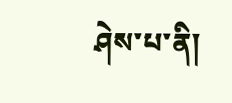ཤེས་པ་ནི།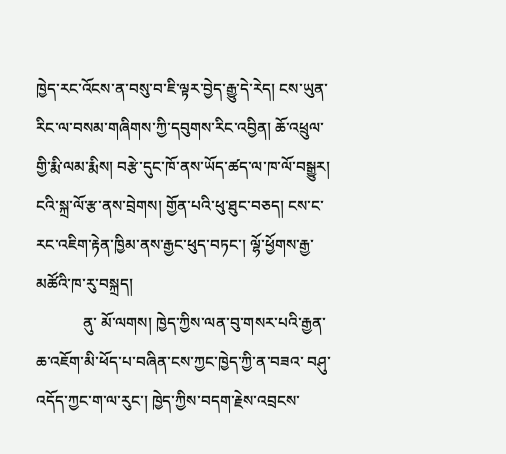ཁྱེད་རང་འོངས་ན་བསུ་བ་ཇི་ལྟར་བྱེད་རྒྱུ་དེ་རེད། ངས་ཡུན་རིང་ལ་བསམ་གཞིགས་ཀྱི་དབུགས་རིང་འབྱིན། ཆོ་འཕྲུལ་གྱི་རྨི་ལམ་རྨིས། བརྩེ་དུང་ཁོ་ནས་ཡོད་ཚད་ལ་ཁ་ལོ་བསྒྱུར། ངའི་སྐྲ་ལོ་རྩ་ནས་བྲེགས། གྱོན་པའི་ཕུ་ཐུང་བཅད། ངས་ང་རང་འཇིག་རྟེན་ཁྱིམ་ནས་རྒྱང་ཕུད་བཏང་། ལྷོ་ཕྱོགས་རྒྱ་མཚོའི་ཁ་རུ་བསྐྲད།
            ནུ་ མོ་ལགས། ཁྱེད་ཀྱིས་ལན་བུ་གསར་པའི་རྒྱན་ཆ་འཇོག་མི་ཕོད་པ་བཞིན་ངས་ཀྱང་ཁྱེད་ཀྱི་ན་བཟའ་ བཤུ་འདོད་ཀྱང་ག་ལ་རུང་། ཁྱེད་ཀྱིས་བདག་རྗེས་འབྲངས་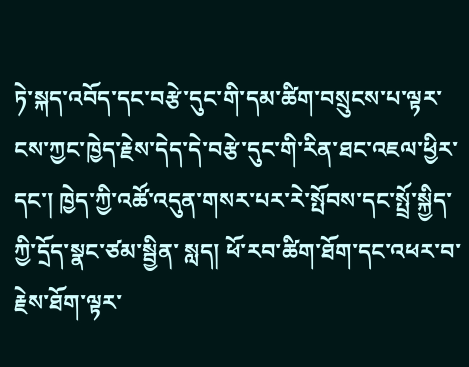ཏེ་སྐད་འབོད་དང་བརྩེ་དུང་གི་དམ་ཚིག་བསྲུངས་པ་ལྟར་ ངས་ཀྱང་ཁྱེད་རྗེས་དེད་དེ་བརྩེ་དུང་གི་རིན་ཐང་འཇལ་ཕྱིར་དང་། ཁྱེད་ཀྱི་འཚོ་འདུན་གསར་པར་རེ་སྤོབས་དང་སྤྲོ་སྐྱིད་ཀྱི་དྲོད་སྣང་ཙམ་སྦྱིན་ སླད། ཕོ་རབ་ཚིག་ཐོག་དང་འཕར་བ་རྗེས་ཐོག་ལྟར་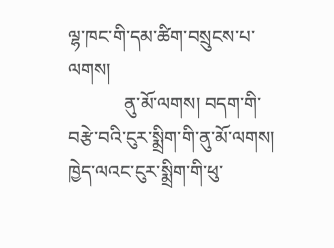ལྷ་ཁང་གི་དམ་ཚིག་བསྲུངས་པ་ལགས།
            ནུ་མོ་ལགས། བདག་གི་བརྩེ་བའི་ངུར་སྨྲིག་གི་ནུ་མོ་ལགས། ཁྱེད་ལའང་ངུར་སྨྲིག་གི་ཕུ་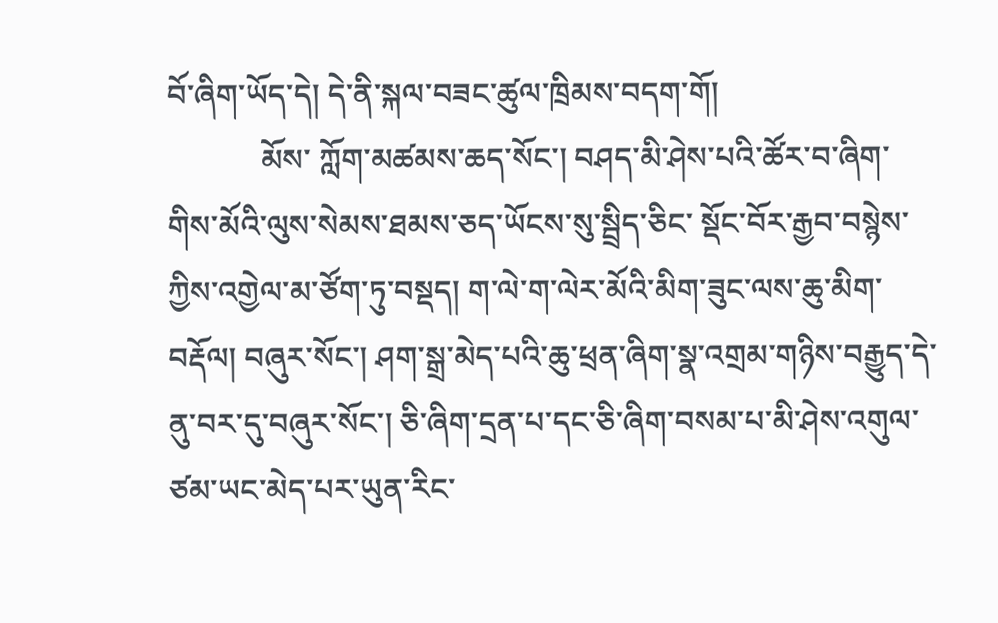བོ་ཞིག་ཡོད་དེ། དེ་ནི་སྐལ་བཟང་ཚུལ་ཁྲིམས་བདག་གོ།
            མོས་ ཀློག་མཚམས་ཆད་སོང་། བཤད་མི་ཤེས་པའི་ཚོར་བ་ཞིག་གིས་མོའི་ལུས་སེམས་ཐམས་ཅད་ཡོངས་སུ་སྦྲིད་ཅིང་ སྡོང་བོར་རྒྱབ་བསྙེས་ཀྱིས་འགྱེལ་མ་ཙོག་ཏུ་བསྡད། ག་ལེ་ག་ལེར་མོའི་མིག་ཟུང་ལས་ཆུ་མིག་བརྡོལ། བཞུར་སོང་། ཤག་སྒྲ་མེད་པའི་ཆུ་ཕྲན་ཞིག་སྣ་འགྲམ་གཉིས་བརྒྱུད་དེ་ནུ་བར་དུ་བཞུར་སོང་། ཅི་ཞིག་དྲན་པ་དང་ཅི་ཞིག་བསམ་པ་མི་ཤེས་འགུལ་ཙམ་ཡང་མེད་པར་ཡུན་རིང་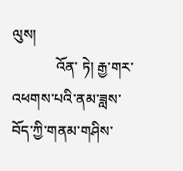ལུས།
            འོན་ ཏེ། རྒྱ་གར་འཕགས་པའི་ནམ་ཟླས་བོད་ཀྱི་གནམ་གཤིས་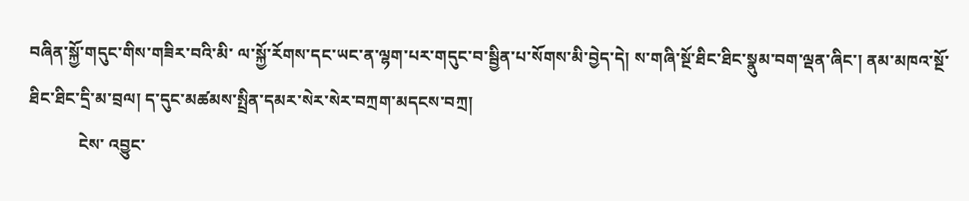བཞིན་སྐྱོ་གདུང་གིས་གཟིར་བའི་མི་ ལ་སྐྱོ་རོགས་དང་ཡང་ན་ལྷག་པར་གདུང་བ་སྦྱིན་པ་སོགས་མི་བྱེད་དེ། ས་གཞི་སྔོ་ཐིང་ཐིང་སྣུམ་བག་ལྡན་ཞིང་། ནམ་མཁའ་སྔོ་ཐིང་ཐིང་དྲི་མ་བྲལ། ད་དུང་མཚམས་སྤྲིན་དམར་སེར་སེར་བཀྲག་མདངས་བཀྲ།
            ངེས་ འབྱུང་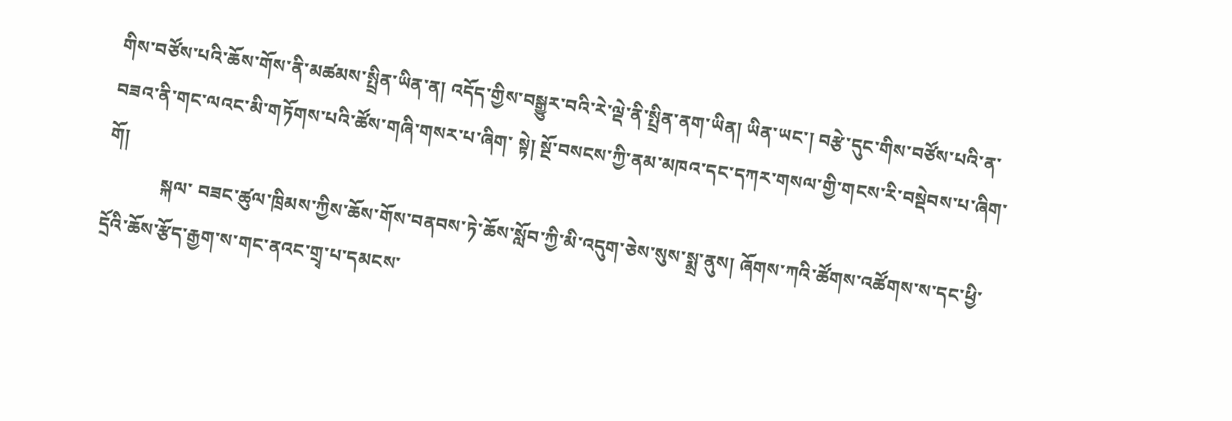གིས་བཙོས་པའི་ཆོས་གོས་ནི་མཚམས་སྤྲིན་ཡིན་ན། འདོད་གྱིས་བསྒྱུར་བའི་རེ་ལྡེ་ནི་སྤྲིན་ནག་ཡིན། ཡིན་ཡང་། བརྩེ་དུང་གིས་བཙོས་པའི་ན་བཟའ་ནི་གང་ལའང་མི་གཏོགས་པའི་ཚོས་གཞི་གསར་པ་ཞིག་ སྟེ། སྔོ་བསངས་ཀྱི་ནམ་མཁའ་དང་དཀར་གསལ་གྱི་གངས་རི་བསྡེབས་པ་ཞིག་གོ།
            སྐལ་ བཟང་ཚུལ་ཁྲིམས་ཀྱིས་ཆོས་གོས་བནབས་ཏེ་ཆོས་སློབ་ཀྱི་མི་འདུག་ཅེས་སུས་སྨྲ་ནུས། ཞོགས་ཀའི་ཚོགས་འཚོགས་ས་དང་ཕྱི་དྲོའི་ཆོས་རྩོད་རྒྱག་ས་གང་ནའང་གྲྭ་པ་དམངས་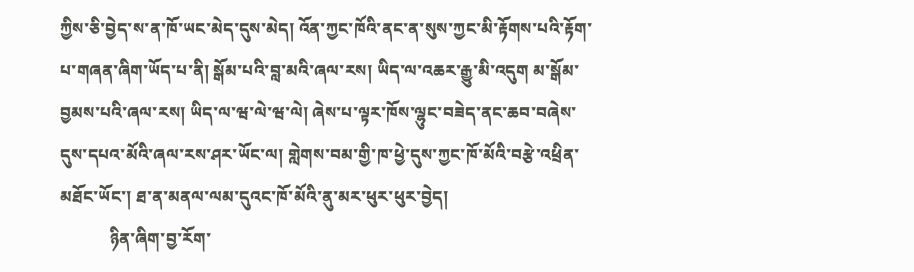ཀྱིས་ཅི་བྱེད་ས་ན་ཁོ་ཡང་མེད་དུས་མེད། འོན་ཀྱང་ཁོའི་ནང་ན་སུས་ཀྱང་མི་རྟོགས་པའི་རྟོག་པ་གཞན་ཞིག་ཡོད་པ་ནི། སྒོམ་པའི་བླ་མའི་ཞལ་རས། ཡིད་ལ་འཆར་རྒྱུ་མི་འདུག མ་སྒོམ་བྱམས་པའི་ཞལ་རས། ཡིད་ལ་ཝ་ལེ་ཝ་ལེ། ཞེས་པ་ལྟར་ཁོས་ལྷུང་བཟེད་ནང་ཆབ་བཞེས་དུས་དཔའ་མོའི་ཞལ་རས་ཤར་ཡོང་ལ། གླེགས་བམ་གྱི་ཁ་ཕྱེ་དུས་ཀྱང་ཁོ་མོའི་བརྩེ་འཕྲིན་མཐོང་ཡོང་། ཐ་ན་མནལ་ལམ་དུའང་ཁོ་མོའི་ནུ་མར་ཕུར་ཕུར་བྱེད།
            ཉིན་ཞིག་བྱ་རོག་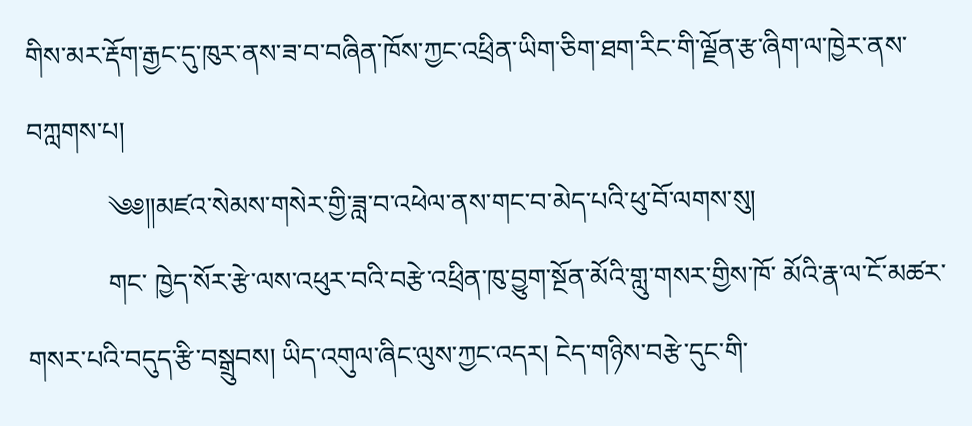གིས་མར་རྡོག་རྒྱང་དུ་ཁུར་ནས་ཟ་བ་བཞིན་ཁོས་ཀྱང་འཕྲིན་ཡིག་ཅིག་ཐག་རིང་གི་ལྗོན་རྩ་ཞིག་ལ་ཁྱེར་ནས་བཀླགས་པ།
            ༄༅།།མཛའ་སེམས་གསེར་གྱི་ཟླ་བ་འཕེལ་ནས་གང་བ་མེད་པའི་ཕུ་བོ་ལགས་སུ།
            གང་ ཁྱེད་སོར་རྩེ་ལས་འཕུར་བའི་བརྩེ་འཕྲིན་ཁུ་བྱུག་སྔོན་མོའི་གླུ་གསར་གྱིས་ཁོ་ མོའི་རྣ་ལ་ངོ་མཚར་གསར་པའི་བདུད་རྩི་བསྒྲུབས། ཡིད་འགུལ་ཞིང་ལུས་ཀྱང་འདར། ངེད་གཉིས་བརྩེ་དུང་གི་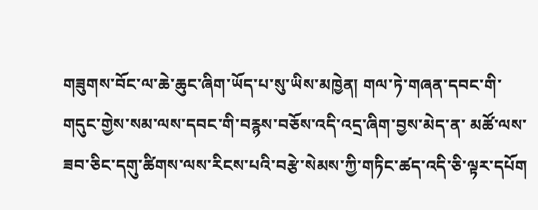གཟུགས་བོང་ལ་ཆེ་ཆུང་ཞིག་ཡོད་པ་སུ་ཡིས་མཁྱེན། གལ་ཏེ་གཞན་དབང་གི་གདུང་གྱེས་སམ་ལས་དབང་གི་བརྙས་བཅོས་འདི་འདྲ་ཞིག་བྱས་མེད་ན་ མཚོ་ལས་ཟབ་ཅིང་དགུ་ཚིགས་ལས་རིངས་པའི་བརྩེ་སེམས་ཀྱི་གཏིང་ཚད་འདི་ཅི་ལྟར་དཔོག